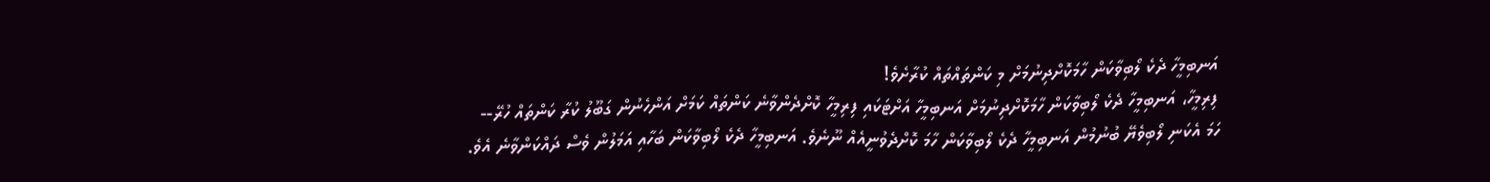އަނބިމީހާ ދެކެ ލޯބިވާކަން ހާމަކޮށްދިނުމަށް މި ކަންތައްތައް ކުރާށެވެ!
ފިރިމީހާ، އަނބިމީހާ ދެކެ ލޯބިވާކަން ހާމަކޮށްދިނުމަށް އަނބިމީހާ އަށްޓަކައި ފިރިމީހާ ކޮށްދެންވާނެ ކަންތައް ކަމަށް އަންހެނުން ގަބޫލު ކުރާ ކަންތައް ހުރޭ--
ހަމަ އެކަނި ލޯބިވެޔޭ ބުނުމުން އަނބިމީހާ ދެކެ ލޯބިވާކަން ހާމަ ކޮށްދެވުނީއެއް ނޫނެވެ. އަނބިމީހާ ދެކެ ލޯބިވާކަން ބަހާއި އަމަލުން ވެސް ދައްކަންވާނެ އެވެ.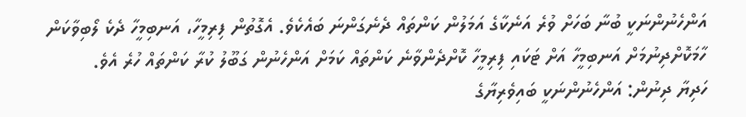އަންހެނުންނަކީ ބުނާ ބަހަށް ވުރެ އަނެކާގެ އަމަލުން ކަންތައް ދެނެގަންނަ ބައެކެވެ. އެގޮތުން ފިރިމީހާ، އަނބިމީހާ ދެކެ ލޯބިވާކަން ހާމަކޮށްދިނުމަށް އަނބިމީހާ އަށް ޓަކައި ފިރިމީހާ ކޮށްދެންވާނެ ކަންތައް ކަމަށް އަންހެނުން ގަބޫލު ކުރާ ކަންތައް ހުރެ އެވެ.
ހަދިޔާ ދިނުން: އަންހެނުންނަކީ ބައިވެރިޔާގެ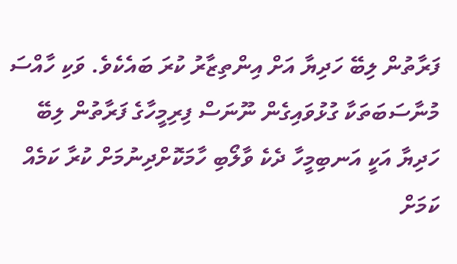ފަރާތުން ލިބޭ ހަދިޔާ އަށް އިންތިޒާރު ކުރަ ބައެކެވެ. ވަކި ހާއްސަ މުނާސަބަތަކާ ގުޅުވައިގެން ނޫނަސް ފިރިމީހާގެ ފަރާތުން ލިބޭ ހަދިޔާ އަކީ އަނބިމީހާ ދެކެ ވާލޯބި ހާމަކޮށްދިނުމަށް ކުރާ ކަމެއް ކަމަށް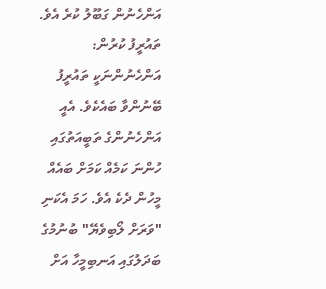އަންހެނުން ގަބޫލު ކުރެ އެވެ.
ތައުރީފު ކުރުން: އަންހެނުންނަކީ ތައުރީފު ބޭނުންވާ ބައެކެވެ. އެއީ އަންހެނުންގެ ތަބީއަތުގައި ހުންނަ ކަމެއް ކަމަށް ބައެއް މީހުން ދެކެ އެވެ. ހަމަ އެކަނި "ވަރަށް ލޯބިވެޔޭ" ބުނުމުގެ ބަދަލުގައި އަނބިމީހާ އަށް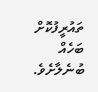ތައުރީފުކޮށް ބަހެއް ބުނެލާށެވެ.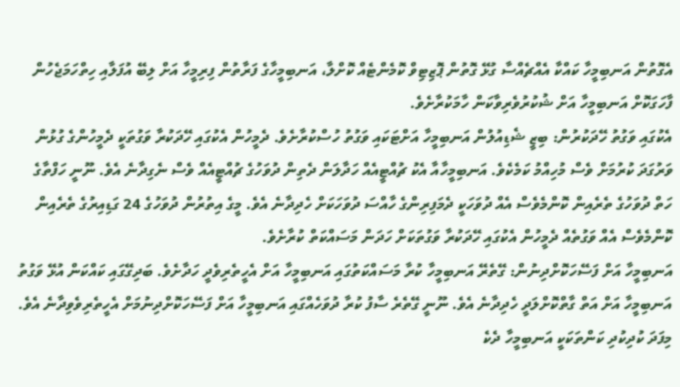އެގޮތުން އަނބިމީހާ ކައްކާ އެއްޗެއްސާ ގުޅޭ ގޮތުން ޕޮޒިޓިވް ކޮމެންޓެއް ކޮށްލާ، އަނބިމީހާގެ ފަރާތުން ފިރިމީހާ އަށް ލިބޭ އުފަލާއި ހިތްހަމަޖެހުން ފާހަގަކޮށް އަނބިމީހާ އަށް ޝުކުރުވެރިވާކަން ހާމަކުރާށެވެ.
އެކުގައި ވަގުތު ހޭދަކުރުން: ބިޒީ ޝެޑިއުލުން އަނބިމީހާ އަށްޓަކައި ވަގުތު ހުސްކުރާށެވެ. ދެމީހުން އެކުގައި ހޭދަކުރާ ވަގުތަކީ ދެމީހުންގެ ގުޅުން ވަރުގަދަ ކުރުމަށް ވެސް މުހިއްމު ކަމެކެވެ. އަނބިމީހާއާ އެކު ޗުއްޓީއެއް ހަދާލަން ދެތިން ދުވަހުގެ ޗުއްޓީއެއް ވެސް ނެގިދާނެ އެވެ. ނޫނީ ހަފްތާގެ ހަތް ދުވަހުގެ ތެރެއިން ކޮންމެވެސް އެއް ދުވަހަކީ ދެމަފިރިންގެ ހާއްސަ ދުވަހަކަށް ހެދިދާނެ އެވެ. މީގެ އިތުރުން ދުވަހުގެ 24 ގަޑިއިރުގެ ތެރެއިން ކޮންމެވެސް އެއް ވަގުތެއް ދެމީހުން އެކުގައި ހޭދަކުރާ ވަގުތަކަށް ހަދަން މަސައްކަތް ކުރާށެވެ.
އަނބިމީހާ އަށް ފަސޭހަކޮށްދިނުން: ގޭތެރޭ އަނބިމީހާ ކުރާ މަސައްކަތުގައި އަނބިމީހާ އަށް އެހީތެރިވެދީ ހަދާށެވެ. ބަދިގޭގައި ކައްކަން އުޅޭ ވަގުތު އަނބިމީހާ އަށް އަތް ގާތްކޮށްލަދީ ހެދިދާނެ އެވެ. ނޫނީ ގޭތެރެ ސާފު ކުރާ ދުވަހެއްގައި އަނބިމީހާ އަށް ފަސޭހަކޮށްދިނުމަށް އެހީތެރިވެވިދާނެ އެވެ.
މިފަދަ ކުދިކުދި ކަންތަކަކީ އަނބިމީހާ ދެކެ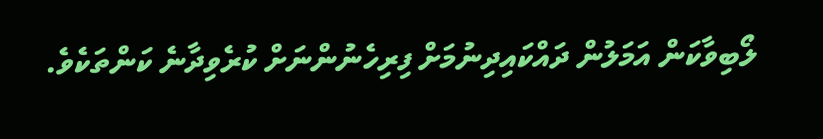ލޯބިވާކަން އަމަލުން ދައްކައިދިނުމަށް ފިރިހެނުންނަށް ކުރެވިދާނެ ކަންތަކެވެ.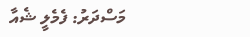މަސްދަރު: ފެމެލީ ޝެއާ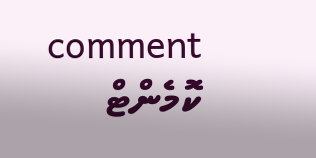comment ކޮމެންޓް